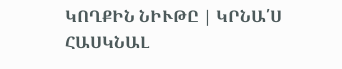ԿՈՂՔԻՆ ՆԻՒԹԸ | ԿՐՆԱ՛Ս ՀԱՍԿՆԱԼ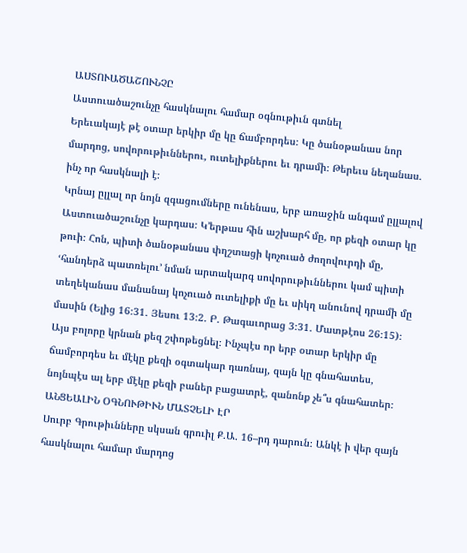ԱՍՏՈՒԱԾԱՇՈՒՆՉԸ
Աստուածաշունչը հասկնալու համար օգնութիւն գտնել
Երեւակայէ թէ օտար երկիր մը կը ճամբորդես։ Կը ծանօթանաս նոր մարդոց, սովորութիւններու, ուտելիքներու եւ դրամի։ Թերեւս նեղանաս. ինչ որ հասկնալի է։
Կրնայ ըլլալ որ նոյն զգացումները ունենաս, երբ առաջին անգամ ըլլալով Աստուածաշունչը կարդաս։ Կ’երթաս հին աշխարհ մը, որ քեզի օտար կը թուի։ Հոն, պիտի ծանօթանաս փղշտացի կոչուած ժողովուրդի մը, ‘հանդերձ պատռելու’ նման արտակարգ սովորութիւններու կամ պիտի տեղեկանաս մանանայ կոչուած ուտելիքի մը եւ սիկղ անունով դրամի մը մասին (Ելից 16։31. Յեսու 13։2. Բ. Թագաւորաց 3։31. Մատթէոս 26։15)։ Այս բոլորը կրնան քեզ շփոթեցնել։ Ինչպէս որ երբ օտար երկիր մը ճամբորդես եւ մէկը քեզի օգտակար դառնայ, զայն կը գնահատես, նոյնպէս ալ երբ մէկը քեզի բաներ բացատրէ, զանոնք չե՞ս գնահատեր։
ԱՆՑԵԱԼԻՆ ՕԳՆՈՒԹԻՒՆ ՄԱՏՉԵԼԻ ԷՐ
Սուրբ Գրութիւնները սկսան գրուիլ Ք.Ա. 16–րդ դարուն։ Անկէ ի վեր զայն հասկնալու համար մարդոց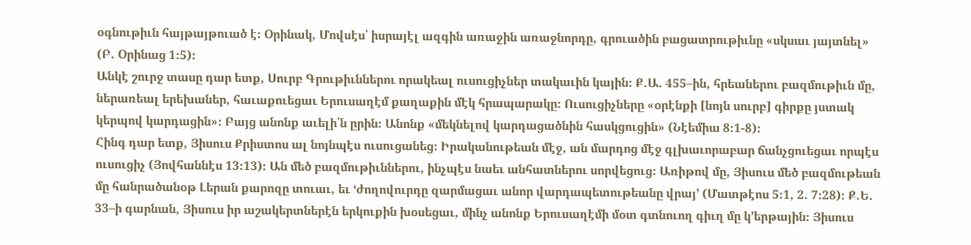օգնութիւն հայթայթուած է։ Օրինակ, Մովսէս՝ իսրայէլ ազգին առաջին առաջնորդը, գրուածին բացատրութիւնը «սկսաւ յայտնել» (Բ. Օրինաց 1։5)։
Անկէ շուրջ տասը դար ետք, Սուրբ Գրութիւններու որակեալ ուսուցիչներ տակաւին կային։ Ք.Ա. 455–ին, հրեաներու բազմութիւն մը, ներառեալ երեխաներ, հաւաքուեցաւ Երուսաղէմ քաղաքին մէկ հրապարակը։ Ուսուցիչները «օրէնքի [նոյն սուրբ] գիրքը յստակ կերպով կարդացին»։ Բայց անոնք աւելի՛ն ըրին։ Անոնք «մեկնելով կարդացածնին հասկցուցին» (Նէեմիա 8։1-8)։
Հինգ դար ետք, Յիսուս Քրիստոս ալ նոյնպէս ուսուցանեց։ Իրականութեան մէջ, ան մարդոց մէջ գլխաւորաբար ճանչցուեցաւ որպէս ուսուցիչ (Յովհաննէս 13։13)։ Ան մեծ բազմութիւններու, ինչպէս նաեւ անհատներու սորվեցուց։ Առիթով մը, Յիսուս մեծ բազմութեան մը հանրածանօթ Լերան քարոզը տուաւ, եւ ‘ժողովուրդը զարմացաւ անոր վարդապետութեանը վրայ’ (Մատթէոս 5։1, 2. 7։28)։ Ք.Ե. 33–ի գարնան, Յիսուս իր աշակերտներէն երկուքին խօսեցաւ, մինչ անոնք Երուսաղէմի մօտ գտնուող գիւղ մը կ’երթային։ Յիսուս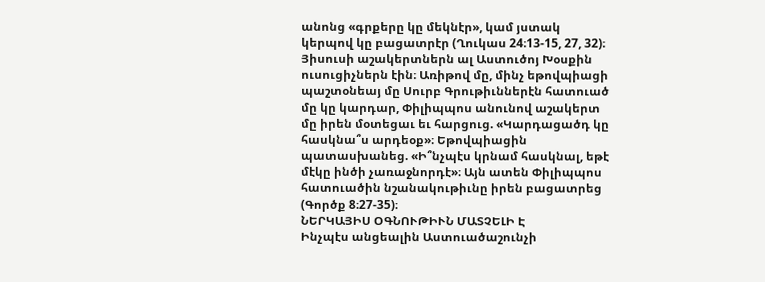անոնց «գրքերը կը մեկնէր», կամ յստակ կերպով կը բացատրէր (Ղուկաս 24։13-15, 27, 32)։
Յիսուսի աշակերտներն ալ Աստուծոյ Խօսքին ուսուցիչներն էին։ Առիթով մը, մինչ եթովպիացի պաշտօնեայ մը Սուրբ Գրութիւններէն հատուած մը կը կարդար, Փիլիպպոս անունով աշակերտ մը իրեն մօտեցաւ եւ հարցուց. «Կարդացածդ կը հասկնա՞ս արդեօք»։ Եթովպիացին պատասխանեց. «Ի՞նչպէս կրնամ հասկնալ, եթէ մէկը ինծի չառաջնորդէ»։ Այն ատեն Փիլիպպոս հատուածին նշանակութիւնը իրեն բացատրեց (Գործք 8։27-35)։
ՆԵՐԿԱՅԻՍ ՕԳՆՈՒԹԻՒՆ ՄԱՏՉԵԼԻ Է
Ինչպէս անցեալին Աստուածաշունչի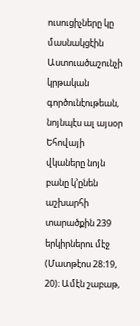ուսուցիչները կը մասնակցէին Աստուածաշունչի կրթական գործունէութեան, նոյնպէս ալ այսօր Եհովայի վկաները նոյն բանը կ’ընեն աշխարհի տարածքին 239 երկիրներու մէջ (Մատթէոս 28։19, 20)։ Ամէն շաբաթ,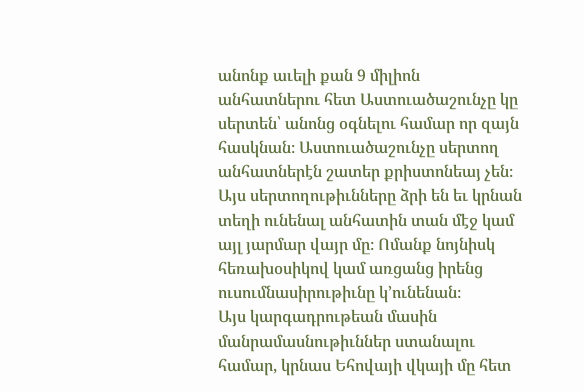անոնք աւելի քան 9 միլիոն անհատներու հետ Աստուածաշունչը կը սերտեն՝ անոնց օգնելու համար որ զայն հասկնան։ Աստուածաշունչը սերտող անհատներէն շատեր քրիստոնեայ չեն։ Այս սերտողութիւնները ձրի են եւ կրնան տեղի ունենալ անհատին տան մէջ կամ այլ յարմար վայր մը։ Ոմանք նոյնիսկ հեռախօսիկով կամ առցանց իրենց ուսումնասիրութիւնը կ’ունենան։
Այս կարգադրութեան մասին մանրամասնութիւններ ստանալու համար, կրնաս Եհովայի վկայի մը հետ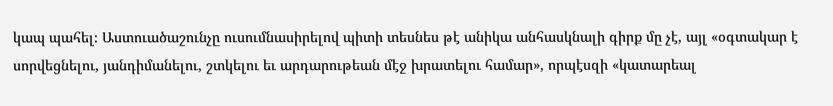կապ պահել։ Աստուածաշունչը ուսումնասիրելով պիտի տեսնես թէ անիկա անհասկնալի գիրք մը չէ, այլ «օգտակար է սորվեցնելու, յանդիմանելու, շտկելու եւ արդարութեան մէջ խրատելու համար», որպէսզի «կատարեալ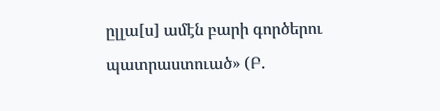ըլլա[ս] ամէն բարի գործերու պատրաստուած» (Բ.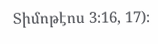Տիմոթէոս 3։16, 17)։